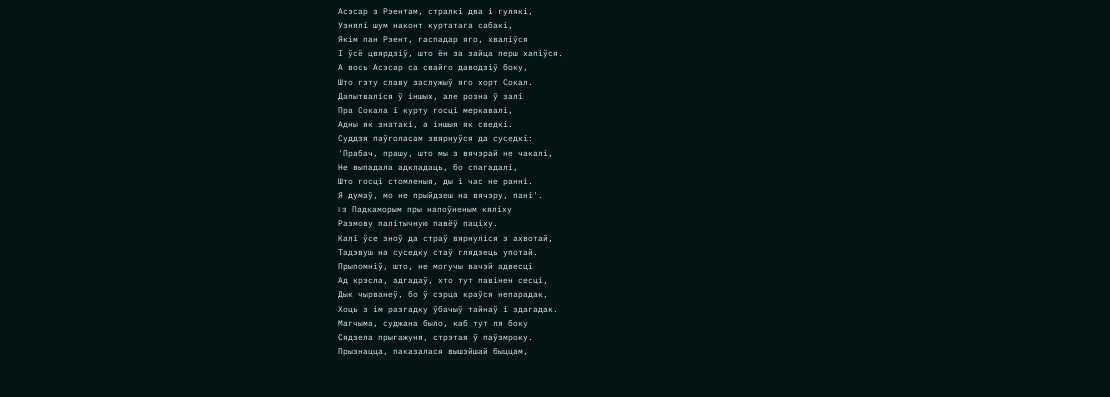Асэсар з Рэентам, стралкі два і гулякі,
Узнялі шум наконт куртатага сабакі,
Якім пан Рэент, гаспадар яго, хваліўся
І ўсё цвярдзіў, што ён за зайца перш хапіўся.
А вось Асэсар са свайго даводзіў боку,
Што гэту славу заслужыў яго хорт Сокал.
Дапытваліся ў іншых, але розна ў залі
Пра Сокала і курту госці меркавалі,
Адны як знатакі, а іншыя як сведкі.
Суддзя паўголасам звярнуўся да суседкі:
'Прабач, прашу, што мы з вячэрай не чакалі,
Не выпадала адкладаць, бо спагадалі,
Што госці стомленыя, ды і час не ранні.
Я думаў, мо не прыйдзеш на вячэру, пані'.
I з Падкаморым пры напоўненым кяліху
Размову палітычную павёў паціху.
Калі ўсе зноў да страў вярнуліся з ахвотай,
Тадэвуш на суседку стаў глядзець употай.
Прыпомніў, што, не могучы вачэй адвесці
Ад крэсла, адгадаў, хто тут павінен сесці,
Дык чырванеў, бо ў сэрца краўся непарадак,
Хоць з ім разгадку ўбачыў тайнаў і здагадак.
Магчыма, суджана было, каб тут ля боку
Сядзела прыгажуня, стрэтая ў паўзмроку.
Прызнацца, паказалася вышэйшай быццам,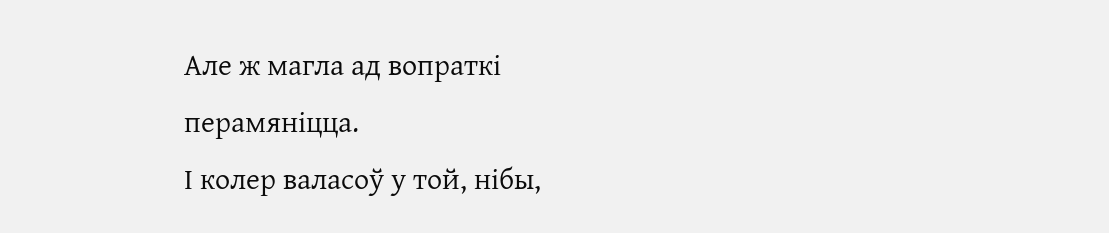Але ж магла ад вопраткі перамяніцца.
І колер валасоў у той, нібы,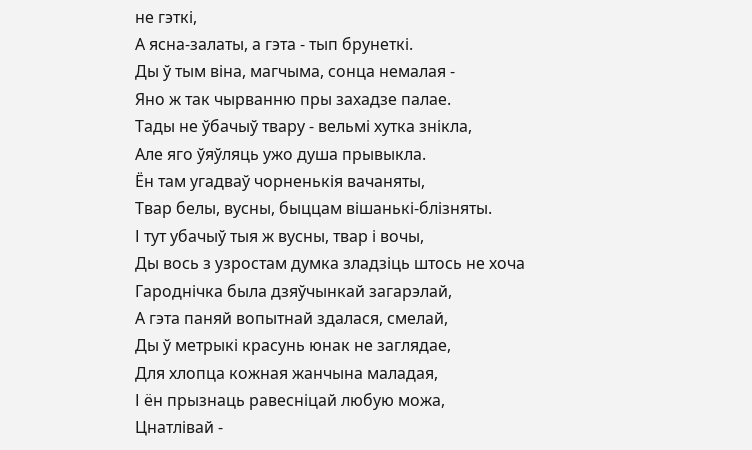не гэткі,
А ясна-залаты, а гэта - тып брунеткі.
Ды ў тым віна, магчыма, сонца немалая -
Яно ж так чырванню пры захадзе палае.
Тады не ўбачыў твару - вельмі хутка знікла,
Але яго ўяўляць ужо душа прывыкла.
Ён там угадваў чорненькія вачаняты,
Твар белы, вусны, быццам вішанькі-блізняты.
І тут убачыў тыя ж вусны, твар і вочы,
Ды вось з узростам думка зладзіць штось не хоча
Гароднічка была дзяўчынкай загарэлай,
А гэта паняй вопытнай здалася, смелай,
Ды ў метрыкі красунь юнак не заглядае,
Для хлопца кожная жанчына маладая,
І ён прызнаць равесніцай любую можа,
Цнатлівай -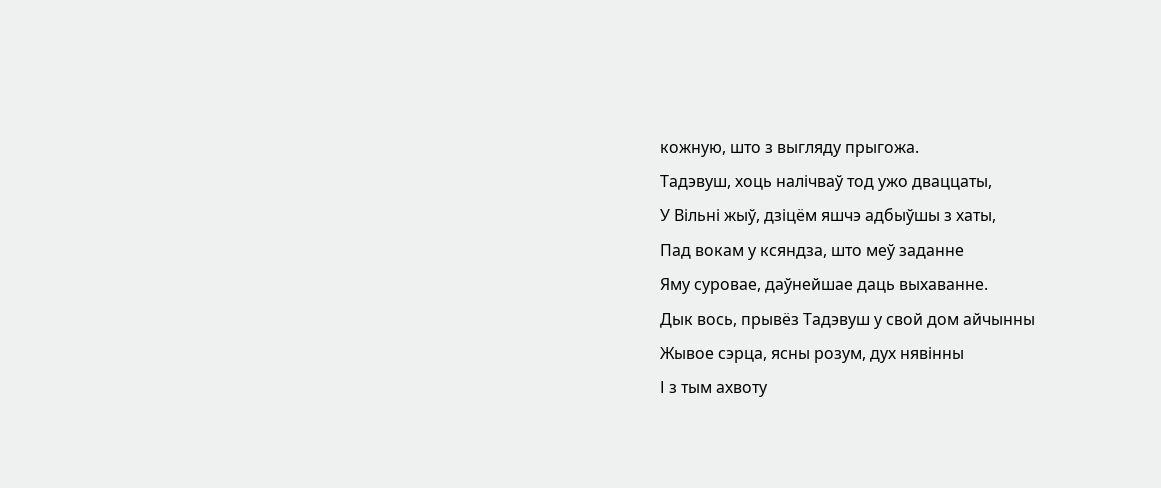кожную, што з выгляду прыгожа.
Тадэвуш, хоць налічваў тод ужо дваццаты,
У Вільні жыў, дзіцём яшчэ адбыўшы з хаты,
Пад вокам у ксяндза, што меў заданне
Яму суровае, даўнейшае даць выхаванне.
Дык вось, прывёз Тадэвуш у свой дом айчынны
Жывое сэрца, ясны розум, дух нявінны
І з тым ахвоту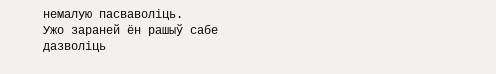немалую пасваволіць.
Ужо зараней ён рашыў сабе дазволіць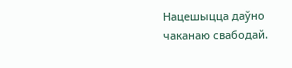Нацешыцца даўно чаканаю свабодай.